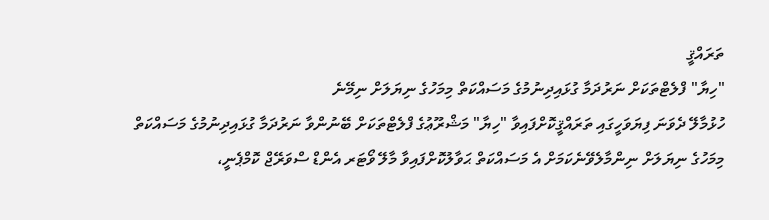ތަރައްޤީ
"ހިޔާ" ފްލެޓްތަކަށް ނަރުދަމާ ގުޅައިދިނުމުގެ މަސައްކަތް މިމަހުގެ ނިޔަލަށް ނިމޭނެ
ހުޅުމާލޭ ދެވަނަ ފިޔަވަހީގައި ތަރައްޤީކޮށްފައިވާ "ހިޔާ" މަޝްރޫޢުގެ ފްލެޓްތަކަށް ބޭނުންވާ ނަރުދަމާ ގުޅައިދިނުމުގެ މަސައްކަތް މިމަހުގެ ނިޔަލަށް ނިންމާލެވޭނެކަމަށް އެ މަސައްކަތް ޙަވާލުކޮށްފައިވާ މާލޭ ވޯޓަރ އެންޑް ސްވަރޭޖް ކޮމްޕެނީ،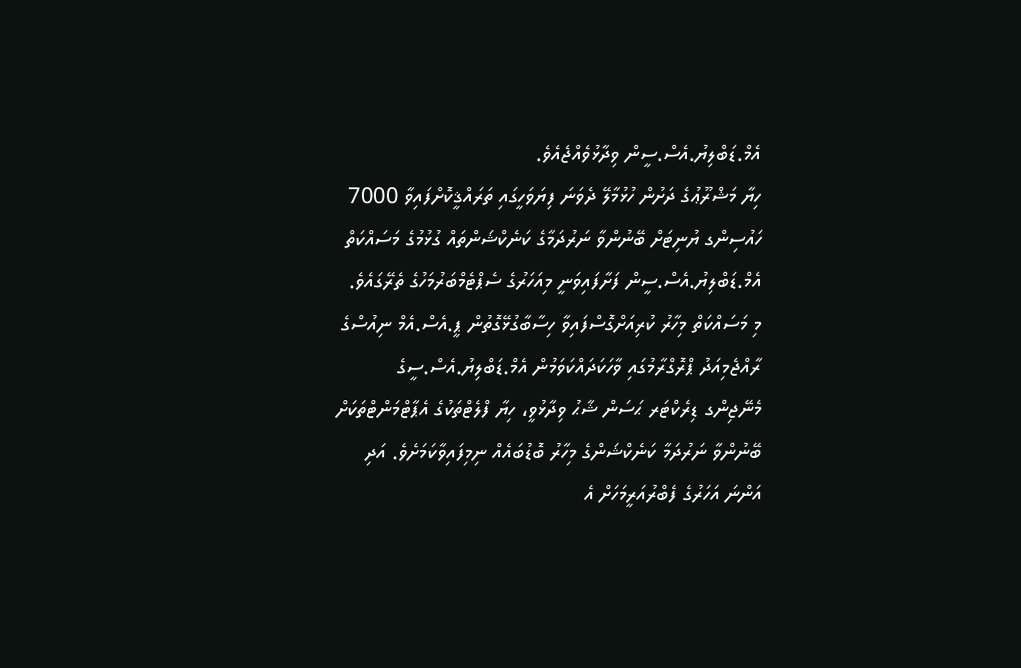އެމް.ޑަބްލިޔު.އެސް.ސީން ވިދާޅުވެއްޖެއެވެ.
ހިޔާ މަޝްރޫޢުގެ ދަށުން ހުޅުމާލޭ ދެވަނަ ފިޔަވަހީގައި ތަރައްޤީކޮށްފައިވާ 7000 ހައުސިންގ ޔުނިޓަށް ބޭނުންވާ ނަރުދަމާގެ ކަނެކްޝަންތައް ގުޅުމުގެ މަސައްކަތް އެމް.ޑަބްލިޔު.އެސް.ސީން ފަށާފައިވަނީ މިއަހަރުގެ ސެޕްޓެމްބަރުމަހުގެ ތެރޭގައެވެ.
މި މަސައްކަތް މިހާރު ކުރިއަށްގޮސްފައިވާ ހިސާބާގުޅޭގޮތުން ޕީ.އެސް.އެމް ނިއުސްގެ ރާއްޖެމިއަދު ޕްރޮގްރާމުގައި ވާހަކަދައްކަވަމުން އެމް.ޑަބްލިޔު.އެސް.ސީގެ މެނޭޖިންގ ޑިރެކްޓަރ ޙަސަން ޝާޙު ވިދާޅުވީ، ހިޔާ ފްލެޓްތަކުގެ އެޕާޓްމަންޓްތަކަށް ބޭނުންވާ ނަރުދަމާ ކަނެކްޝަންގެ މިހާރު ބޮޑުބައެއް ނިމިފައިވާކަމަށެވެ. އަދި އަންނަ އަހަރުގެ ފެބްރުއަރީމަހަށް އެ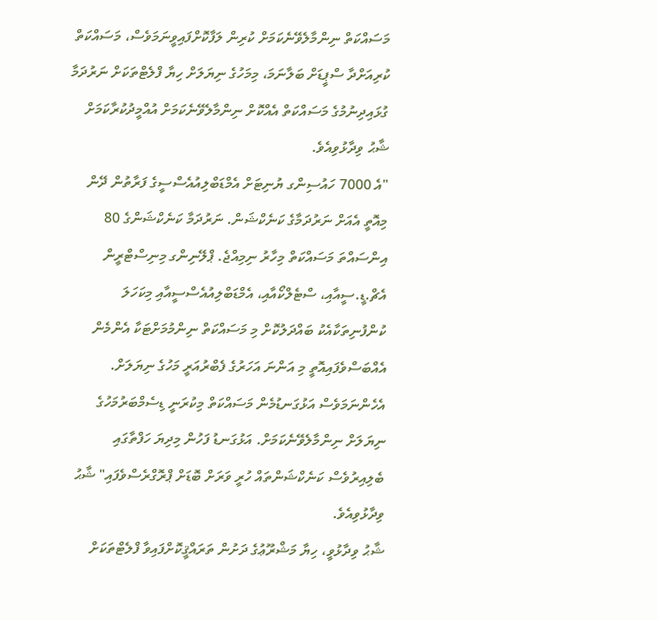މަސައްކަތް ނިންމާލެވޭނެކަމަށް ކުރިން ލަފާކޮށްފައިވީނަމަވެސް، މަސައްކަތް ކުރިއަށްދާ ސްޕީޑަށް ބަލާނަމަ، މިމަހުގެ ނިޔަލަށް ހިޔާ ފްލެޓްތަކަށް ނަރުދަމާ ގުޅައިދިނުމުގެ މަސައްކަތް އެއްކޮށް ނިންމާލެވޭނެކަމަށް އުއްމީދުކުރާކަމަށް ޝާޙު ވިދާޅުވިއެވެ.
"އެ 7000 ހައުސިންގ ޔުނިޓަށް އެމްޑަބްލިއުއެސްސީގެ ފަރާތުން ދޭން މިއޮތީ އެއަށް ނަރުދަމާގެ ކަނެކްޝަން. ނަރުދަމާ ކަނެކްޝަންގެ 80 އިންސައްތަ މަސައްކަތް މިހާރު ނިމިއްޖެ. ޕްލޭނިންގ މިނިސްޓްރީން އެޗް.ޑީ.ސީއާއި، ސްޓެލްކޯއާއި، އެމްޑަބްލިއުއެސްސީއާއި މިކަހަލަ ކުންފުނިތަކާއެކު ބައްދަލުކޮށް މި މަސައްކަތް ނިންމުމަށްޓަކާ އެންމެން އެއްބަސްވެފައިއޮތީ މި އަންނަ އަހަރުގެ ފެބްރުއަރީ މަހުގެ ނިޔަލަށް. އެހެންނަމަވެސް އަޅުގަނޑުމެން މަސައްކަތް މިކުރަނީ ޑިސެމްބަރުމަހުގެ ނިޔަލަށް ނިންމާލެވޭނެކަމަށް. އަޅުގަނޑު ފަހުން މިދިޔަ ހަފްތާގައި ބެލިއިރުވެސް ކަނެކްޝަންތައް ހުރީ ވަރަށް ބޮޑަށް ޕްރޮގްރެސްވެފައި" ޝާޙު ވިދާޅުވިއެވެ.
ޝާޙު ވިދާޅުވީ، ހިޔާ މަޝްރޫޢުގެ ދަށުން ތަރައްޤީކޮށްފައިވާ ފްލެޓްތަކަށް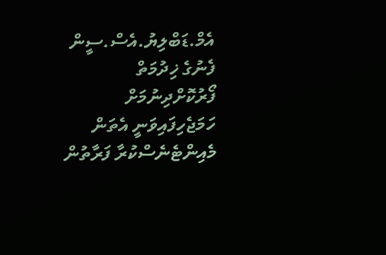އެމް.ޑަބްލިޔު.އެސް.ސީން ފެނުގެ ޚިދުމަތް ފޯރުކޮށްދިނުމަށް ހަމަޖެހިފައިވަނީ އެތަން މެއިންޓެނެސްކުރާ ފަރާތުން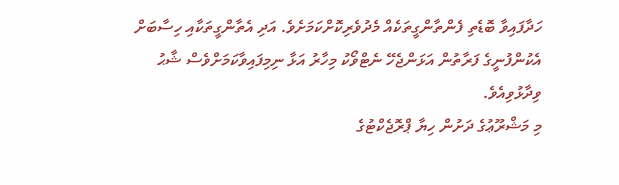ހަދާފައިވާ ބޮޑެތި ފެންތާންގީތަކެއް މެދުވެރިކޮށްކަމަށެވެ. އަދި އެތާންގީތަކާއި ހިސާބަށް އެކުންފުނީގެ ފަރާތުން އަޅަންޖެހޭ ނެޓްވޯކު މިހާރު އަޅާ ނިމިފައިވާކަމަށްވެސް ޝާޙު ވިދާޅުވިއެވެ.
މި މަޝްރޫޢުގެ ދަށުން ހިޔާ ޕްރޮޖެކްޓުގެ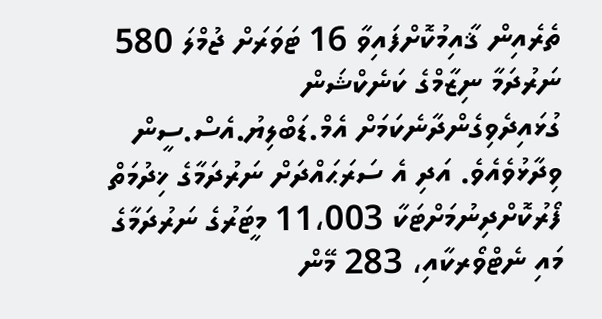ތެރެއިން ޤާއިމުކޮށްފައިވާ 16 ޓަވަރަށް ޖުމްލަ 580 ނަރުދަމާ ނިޒާމްގެ ކަނެކްޝަން ގުޅައިދެވިގެންދާނެކަމަށް އެމް.ޑަބްލިޔު.އެސް.ސީން ވިދާޅުވެއެވެ. އަދި އެ ސަރަޙައްދަށް ނަރުދަމާގެ ޚިދުމަތް ފޯރުކޮށްދިނުމަށްޓަކާ 11،003 މީޓަރުގެ ނަރުދަމާގެ މައި ނެޓްވޯރކާއި، 283 މޭން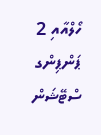ހޯލްއާއި 2 ޕަންޕިންގ ސްޓޭޝަން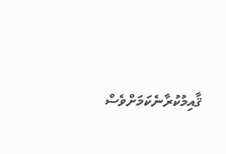ޤާއިމުކުރާނެކަމަށްވެސް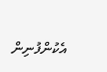އެކުންފުނިން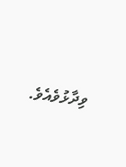ވިދާޅުވެއެވެ.